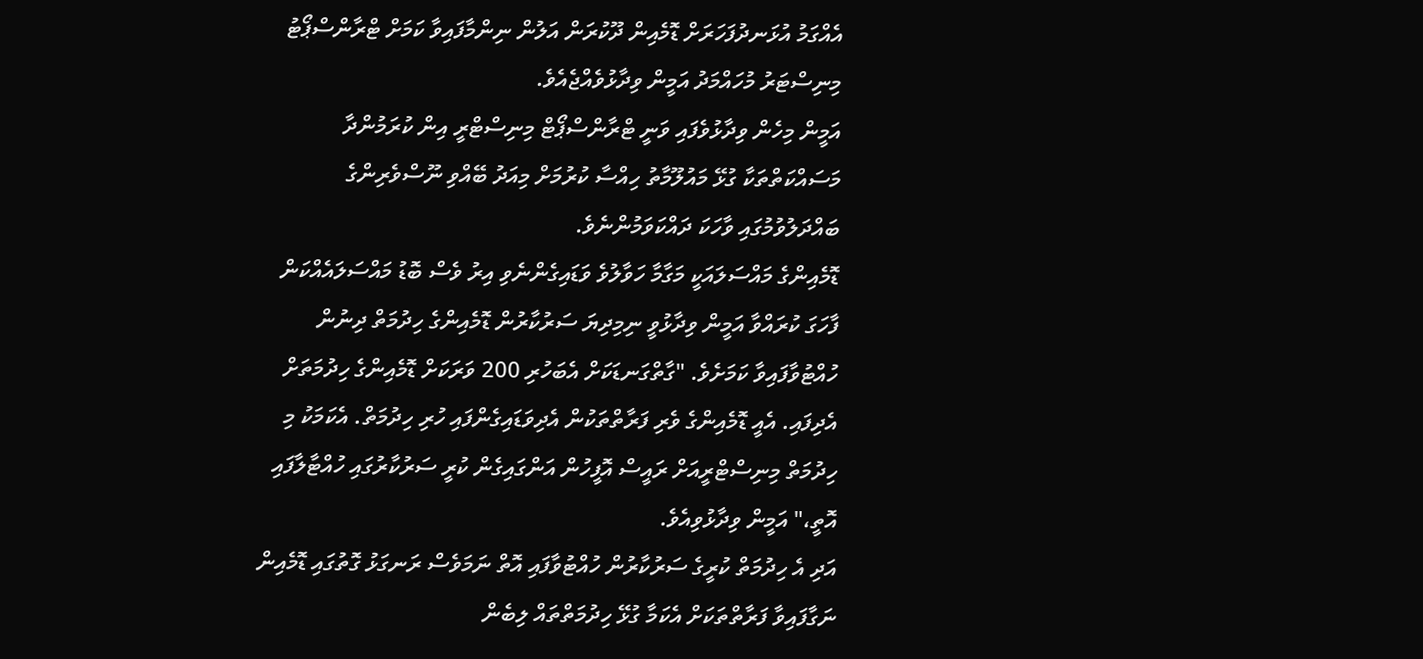އެއްގަމު އުޅަނދުފަހަރަށް ޑޮމެއިން ދޫކުރަން އަލުން ނިންމާފައިވާ ކަމަށް ޓްރާންސްޕޯޓު މިނިސްޓަރު މުހައްމަދު އަމީން ވިދާޅުވެއްޖެއެވެ.
އަމީން މިހެން ވިދާޅުވެފައި ވަނީ ޓްރާންސްޕޯޓް މިނިސްޓްރީ އިން ކުރަމުންދާ މަސައްކަތްތަކާ ގުޅޭ މައުލޫމާތު ހިއްސާ ކުރުމަށް މިއަދު ބޭއްވި ނޫސްވެރިންގެ ބައްދަލުވުމުގައި ވާހަކަ ދައްކަވަމުންނެވެ.
ޑޮމެއިންގެ މައްސަލައަކީ މަގާމާ ހަވާލުވެ ވަޑައިގެންނެވި އިރު ވެސް ބޮޑު މައްސަލައެއްކަން ފާހަގަ ކުރައްވާ އަމީން ވިދާޅުވީ ނިމިދިޔަ ސަރުކާރުން ޑޮމެއިންގެ ހިދުމަތް ދިނުން ހުއްޓުވާފައިވާ ކަމަށެވެ. "ގާތްގަނޑަކަށް އެބަހުރި 200 ވަރަކަށް ޑޮމެއިންގެ ހިދުމަތަށް އެދިފައި. އެއީ ޑޮމެއިންގެ ވެރި ފަރާތްތަކުން އެދިވަޑައިގެންފައި ހުރި ހިދުމަތް. އެކަމަކު މި ހިދުމަތް މިނިސްޓްރީއަށް ރައީސް އޮފީހުން އަންގައިގެން ކުރީ ސަރުކާރުގައި ހުއްޓާލާފައި އޮތީ،" އަމީން ވިދާޅުވިއެވެ.
އަދި އެ ހިދުމަތް ކުރީގެ ސަރުކާރުން ހުއްޓުވާފައި އޮތް ނަމަވެސް ރަނގަޅު ގޮތުގައި ޑޮމެއިން ނަގާފައިވާ ފަރާތްތަކަށް އެކަމާ ގުޅޭ ހިދުމަތްތައް ލިބެން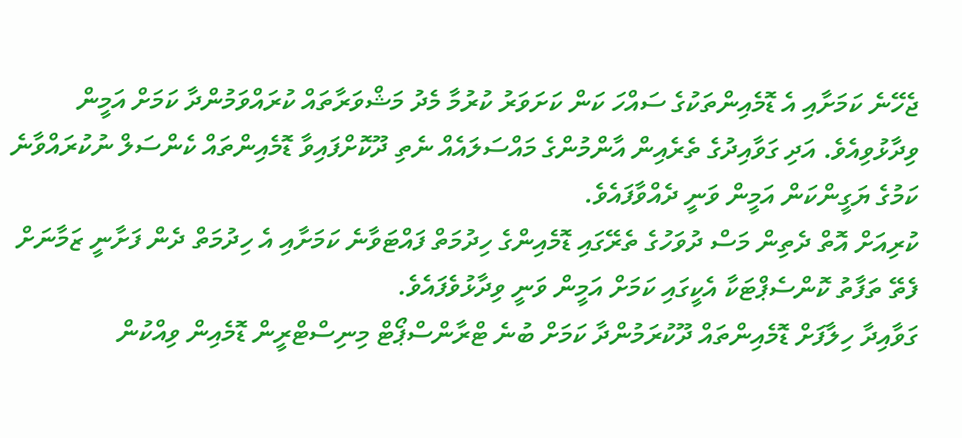ޖެހޭނެ ކަމަށާއި އެ ޑޮމެއިންތަކުގެ ސައްހަ ކަން ކަށަވަރު ކުރުމާ މެދު މަޝްވަރާތައް ކުރައްވަމުންދާ ކަމަށް އަމީން ވިދާޅުވިއެވެ. އަދި ގަވާއިދުގެ ތެރެއިން އާންމުންގެ މައްސަލައެއް ނެތި ދޫކޮށްފައިވާ ޑޮމެއިންތައް ކެންސަލް ނުކުރައްވާނެ ކަމުގެ ޔަގީންކަން އަމީން ވަނީ ދެއްވާފައެވެ.
ކުރިއަށް އޮތް ދެތިން މަސް ދުވަހުގެ ތެރޭގައި ޑޮމެއިންގެ ހިދުމަތް ފައްޓަވާނެ ކަމަށާއި އެ ހިދުމަތް ދެން ފަށާނީ ޒަމާނަށް ފެތޭ ތަފާތު ކޮންސެޕްޓަކާ އެކީގައި ކަމަށް އަމީން ވަނީ ވިދާޅުވެފައެވެ.
ގަވާއިދާ ހިލާފަށް ޑޮމެއިންތައް ދޫކުރަމުންދާ ކަމަށް ބުނެ ޓްރާންސްޕޯޓް މިނިސްޓްރީން ޑޮމެއިން ވިއްކުން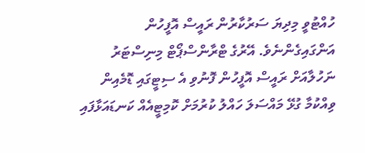ހުއްޓުވީ މިދިޔަ ސަރުކާރުން ރައީސް އޮފީހުން އަންގައިގެންނެވެ. އޭރުގެ ޓްރާންސްޕޯޓް މިނިސްޓަރު ނަހުލާއަށް ރައީސް އޮފީހުން ފޮނުވި އެ ސިޓީގައި ޑޮމެއިން ވިއްކުމާ ގުޅޭ މައްސަލަ ހައްލު ކުރުމަށް ކޮމިޓީއެއް ކަނޑައަޅާފައި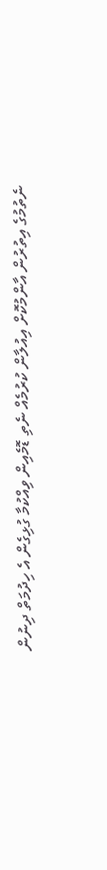ނެތުމުގެ އިތުރުން އާންމުކޮށް އިއުލާން ކުރުމެއް ނެތި ޑޮމެއިން ވިއްކުމާ ގުޅިގެން އެ ހިދުމަތް ދިނުން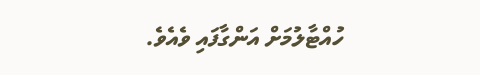ހުއްޓާލުމަށް އަންގާފައި ވެއެވެ.